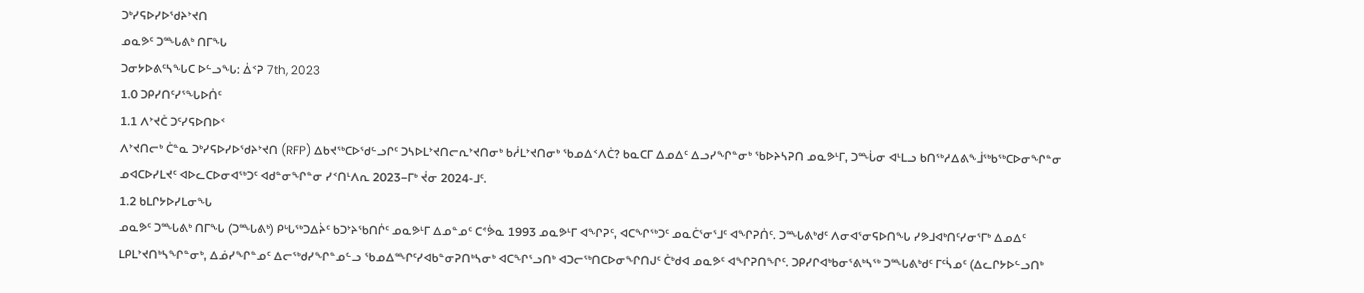ᑐᒃᓯᕋᐅᓯᐅᖁᔨᔾᔪᑎ
ᓄᓇᕗᑦ ᑐᙵᕕᒃ ᑎᒥᖓ
ᑐᓂᔭᐅᕕᑦᓴᖓᑕ ᐅᓪᓗᖓ: ᐄᑉᕈ 7th, 2023
1.0 ᑐᑭᓯᑎᑦᓯᕐᖓᐅᑏᑦ
1.1 ᐱᔾᔪᑖ ᑐᑦᓯᕋᐅᑎᐅᑉ
ᐱᔾᔪᑎᓕᒃ ᑖᓐᓇ ᑐᒃᓯᕋᐅᓯᐅᖁᔨᔾᔪᑎ (RFP) ᐃᑲᔪᖅᑕᐅᖁᓪᓗᒋᑦ ᑐᓴᐅᒪᔾᔪᑎᓕᕆᔾᔪᑎᓂᒃ ᑲᓲᒪᔾᔪᑎᓂᒃ ᖃᓄᐃᑉᐱᑖ? ᑲᓇᑕᒥ ᐃᓄᐃᑦ ᐃᓗᓯᖏᓐᓂᒃ ᖃᐅᔨᓴᕈᑎ ᓄᓇᕗᒻᒥ, ᑐᙶᓂ ᐊᒻᒪᓗ ᑲᑎᖅᓱᐃᕕᖕᒨᖅᑲᖅᑕᐅᓂᖏᓐᓂ ᓄᐊᑕᐅᓯᒪᔪᑦ ᐊᐅᓚᑕᐅᓂᐊᖅᑐᑦ ᐊᑯᓐᓂᖏᓐᓂ ᓯᑉᑎᒻᐱᕆ 2023−ᒥᒃ ᔫᓂ 2024-ᒧᑦ.
1.2 ᑲᒪᒋᔭᐅᓯᒪᓂᖓ
ᓄᓇᕗᑦ ᑐᙵᕕᒃ ᑎᒥᖓ (ᑐᙵᕕᒃ) ᑭᒡᒐᖅᑐᐃᔩᑦ ᑲᑐᔾᔨᖃᑎᒌᑦ ᓄᓇᕗᒻᒥ ᐃᓄᓐᓄᑦ ᑕᕝᕘᓇ 1993 ᓄᓇᕗᒻᒥ ᐊᖏᕈᑦ, ᐊᑕᖏᖅᑐᑦ ᓄᓇᑖᕐᓂᕐᒧᑦ ᐊᖏᕈᑏᑦ. ᑐᙵᕕᒃᑯᑦ ᐱᓂᐊᕐᓂᕋᐅᑎᖓ ᓯᕗᒧᐊᒃᑎᑦᓯᓂᕐᒥᒃ ᐃᓄᐃᑦ ᒪᑭᒪᔾᔪᑎᒃᓴᖏᓐᓂᒃ, ᐃᓅᓯᖏᓐᓄᑦ ᐃᓕᖅᑯᓯᖏᓐᓄᓪᓗ ᖃᓄᐃᙱᑦᓯᐊᑲᓐᓂᕈᑎᒃᓴᓂᒃ ᐊᑕᖏᕐᓗᑎᒃ ᐊᑐᓕᖅᑎᑕᐅᓂᖏᑎᒍᑦ ᑖᒃᑯᐊ ᓄᓇᕗᑦ ᐊᖏᕈᑎᖏᑦ. ᑐᑭᓯᒋᐊᒃᑲᓂᕐᕕᒃᓴᖅ ᑐᙵᕕᒃᑯᑦ ᒥᑦᓵᓄᑦ (ᐃᓚᒋᔭᐅᓪᓗᑎᒃ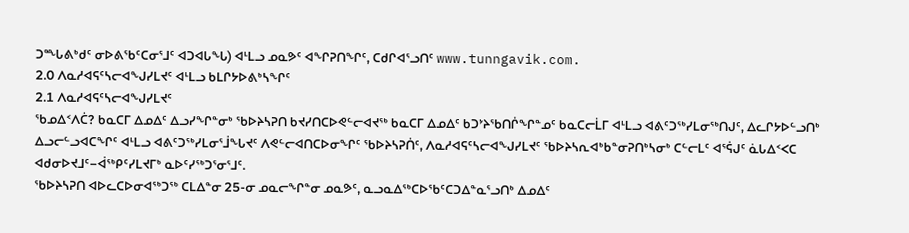ᑐᙵᕕᒃᑯᑦ ᓂᐅᕕᖃᑦᑕᓂᕐᒧᑦ ᐊᑐᐊᒐᖓ) ᐊᒻᒪᓗ ᓄᓇᕗᑦ ᐊᖏᕈᑎᖏᑦ, ᑕᑯᒋᐊᕐᓗᑎᑦ www.tunngavik.com.
2.0 ᐱᓇᓱᐊᕋᑦᓴᓕᐊᖑᓯᒪᔪᑦ ᐊᒻᒪᓗ ᑲᒪᒋᔭᐅᕕᒃᓴᖏᑦ
2.1 ᐱᓇᓱᐊᕋᑦᓴᓕᐊᖑᓯᒪᔪᑦ
ᖃᓄᐃᑉᐱᑖ? ᑲᓇᑕᒥ ᐃᓄᐃᑦ ᐃᓗᓯᖏᓐᓂᒃ ᖃᐅᔨᓴᕈᑎ ᑲᔪᓯᑎᑕᐅᕙᓪᓕᐊᔪᖅ ᑲᓇᑕᒥ ᐃᓄᐃᑦ ᑲᑐᔾᔨᖃᑎᒌᖏᓐᓄᑦ ᑲᓇᑕᓕᒫᒥ ᐊᒻᒪᓗ ᐊᕕᑦᑐᖅᓯᒪᓂᖅᑎᒍᑦ, ᐃᓚᒋᔭᐅᓪᓗᑎᒃ ᐃᓗᓕᓪᓗᐊᑕᖏᑦ ᐊᒻᒪᓗ ᐊᕕᑦᑐᖅᓯᒪᓂᕐᒨᖓᔪᑦ ᐱᕙᓪᓕᐊᑎᑕᐅᓂᖏᑦ ᖃᐅᔨᓴᕈᑏᑦ, ᐱᓇᓱᐊᕋᑦᓴᓕᐊᖑᓯᒪᔪᑦ ᖃᐅᔨᓴᕆᐊᒃᑲᓐᓂᕈᑎᒃᓴᓂᒃ ᑕᓪᓕᒪᑦ ᐊᕐᕌᒍᑦ ᓈᒐᐃᑉᐸᑕ ᐊᑯᓂᐅᔪᒧᑦ−ᐋᖅᑭᑦᓯᒪᔪᒥᒃ ᓇᐅᑦᓯᖅᑐᕐᓂᕐᒧᑦ.
ᖃᐅᔨᓴᕈᑎ ᐊᐅᓚᑕᐅᓂᐊᖅᑐᖅ ᑕᒪᐃᓐᓂ 25-ᓂ ᓄᓇᓕᖏᓐᓂ ᓄᓇᕗᑦ, ᓇᓗᓇᐃᖅᑕᐅᖃᑦᑕᑐᐃᓐᓇᕐᓗᑎᒃ ᐃᓄᐃᑦ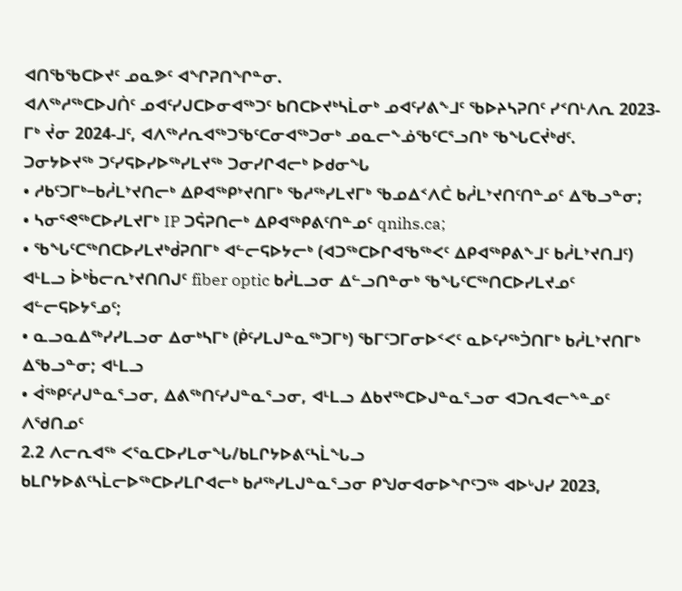ᐊᑎᖃᖃᑕᐅᔪᑦ ᓄᓇᕗᑦ ᐊᖏᕈᑎᖏᓐᓂ.
ᐊᐱᖅᓱᖅᑕᐅᒍᑏᑦ ᓄᐊᑦᓯᒍᑕᐅᓂᐊᖅᑐᑦ ᑲᑎᑕᐅᔪᒃᓴᒫᓂᒃ ᓄᐊᑦᓯᕕᖕᒧᑦ ᖃᐅᔨᓴᕈᑎᑦ ᓯᑉᑎᒻᐱᕆ 2023-ᒥᒃ ᔫᓂ 2024-ᒧᑦ, ᐊᐱᖅᓱᕆᐊᖅᑐᖃᑦᑕᓂᐊᖅᑐᓂᒃ ᓄᓇᓕᖕᓅᖃᑦᑕᕐᓗᑎᒃ ᖃᖓᑕᔫᒃᑯᑦ.
ᑐᓂᔭᐅᔪᖅ ᑐᑦᓯᕋᐅᓯᐅᖅᓯᒪᔪᖅ ᑐᓂᓯᒋᐊᓕᒃ ᐅᑯᓂᖓ
• ᓱᑲᑦᑐᒥᒃ−ᑲᓲᒪᔾᔪᑎᓕᒃ ᐃᑭᐊᖅᑭᔾᔪᑎᒥᒃ ᖃᓱᖅᓯᒪᔪᒥᒃ ᖃᓄᐃᑉᐱᑖ ᑲᓲᒪᔾᔪᑎᑦᑎᓐᓄᑦ ᐃᖃᓗᓐᓂ;
• ᓴᓂᕐᕙᖅᑕᐅᓯᒪᔪᒥᒃ IP ᑐᕌᕈᑎᓕᒃ ᐃᑭᐊᖅᑭᕕᑦᑎᓐᓄᑦ qnihs.ca;
• ᖃᖓᑦᑕᖅᑎᑕᐅᓯᒪᔪᒃᑰᕈᑎᒥᒃ ᐊᓪᓕᕋᐅᔭᓕᒃ (ᐊᑐᖅᑕᐅᒋᐊᖃᖅᐸᑦ ᐃᑭᐊᖅᑭᕕᖕᒧᑦ ᑲᓲᒪᔾᔪᑎᒧᑦ) ᐊᒻᒪᓗ ᐆᒃᑳᓕᕆᔾᔪᑎᑎᒍᑦ fiber optic ᑲᓲᒪᓗᓂ ᐃᓪᓗᑎᓐᓂᒃ ᖃᖓᑦᑕᖅᑎᑕᐅᓯᒪᔪᓄᑦ ᐊᓪᓕᕋᐅᔭᕐᓄᑦ;
• ᓇᓗᓇᐃᖅᓯᓯᒪᓗᓂ ᐃᓂᒃᓴᒥᒃ (ᑮᑦᓯᒪᒍᓐᓇᖅᑐᒥᒃ) ᖃᒥᑦᑐᒥᓂᐅᑉᐸᑦ ᓇᐅᑦᓯᖅᑑᑎᒥᒃ ᑲᓲᒪᔾᔪᑎᒥᒃ ᐃᖃᓗᓐᓂ; ᐊᒻᒪᓗ
• ᐋᖅᑭᑦᓱᒍᓐᓇᕐᓗᓂ, ᐃᕕᖅᑎᑦᓯᒍᓐᓇᕐᓗᓂ, ᐊᒻᒪᓗ ᐃᑲᔪᖅᑕᐅᒍᓐᓇᕐᓗᓂ ᐊᑐᕆᐊᓕᖕᓐᓄᑦ ᐱᖁᑎᓄᑦ
2.2 ᐱᓕᕆᐊᖅ ᐸᕐᓇᑕᐅᓯᒪᓂᖓ/ᑲᒪᒋᔭᐅᕕᑦᓴᒫᖓᓗ
ᑲᒪᒋᔭᐅᕕᑦᓴᒫᓕᐅᖅᑕᐅᓯᒪᒋᐊᓕᒃ ᑲᓱᖅᓯᒪᒍᓐᓇᕐᓗᓂ ᑭᖑᓂᐊᓂᐅᖏᑦᑐᖅ ᐊᐅᒡᒍᓯ 2023,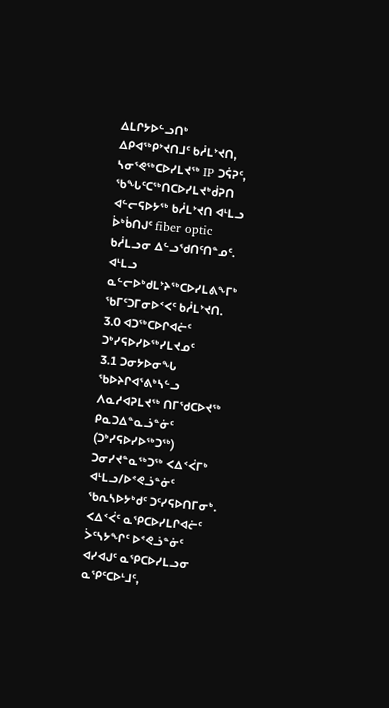ᐃᒪᒋᔭᐅᓪᓗᑎᒃ ᐃᑭᐊᖅᑭᔾᔪᑎᒧᑦ ᑲᓲᒪᔾᔪᑎ, ᓴᓂᕐᕙᖅᑕᐅᓯᒪᔪᖅ IP ᑐᕌᕈᑦ, ᖃᖓᑦᑕᖅᑎᑕᐅᓯᒪᔪᒃᑰᕈᑎ ᐊᓪᓕᕋᐅᔭᖅ ᑲᓲᒪᔾᔪᑎ ᐊᒻᒪᓗ ᐆᒃᑳᑎᒍᑦ fiber optic ᑲᓲᒪᓗᓂ ᐃᓪᓗᖁᑎᑦᑎᓐᓄᑦ. ᐊᒻᒪᓗ ᓇᓪᓕᐅᒃᑯᒪᔾᔨᖅᑕᐅᓯᒪᕕᖕᒥᒃ ᖃᒥᑦᑐᒥᓂᐅᑉᐸᑦ ᑲᓲᒪᔾᔪᑎ.
3.0 ᐊᑐᖅᑕᐅᒋᐊᓖᑦ ᑐᒃᓯᕋᐅᓯᐅᖅᓯᒪᔪᓄᑦ
3.1 ᑐᓂᔭᐅᓂᖓ ᖃᐅᔨᒋᐊᕐᕕᒃᓴᓪᓗ
ᐱᓇᓱᐊᕈᒪᔪᖅ ᑎᒥᖁᑕᐅᔪᖅ ᑭᓇᑐᐃᓐᓇᓘᓐᓃᑦ (ᑐᒃᓯᕋᐅᓯᐅᖅᑐᖅ) ᑐᓂᓯᔪᓐᓇᖅᑐᖅ ᐸᐃᑉᐹᒥᒃ ᐊᒻᒪᓗ/ᐅᕝᕙᓘᓐᓃᑦ ᖃᕆᓴᐅᔭᒃᑯᑦ ᑐᑦᓯᕋᐅᑎᒥᓂᒃ. ᐸᐃᑉᐹᑦ ᓇᕿᑕᐅᓯᒪᒋᐊᓖᑦ ᐴᑦᓴᔭᖏᑦ ᐅᕝᕙᓘᓐᓃᑦ ᐊᓯᐊᒍᑦ ᓇᕿᑕᐅᓯᒪᓗᓂ ᓇᕿᑦᑕᐅᒻᒧᑦ,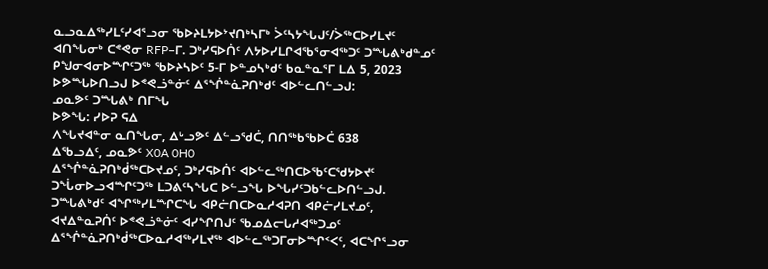ᓇᓗᓇᐃᖅᓯᒪᑦᓯᐊᕐᓗᓂ ᖃᐅᔨᒪᔭᐅᔾᔪᑎᒃᓴᒥᒃ ᐴᑦᓴᔭᖓᒍᑦ/ᐴᖅᑕᐅᓯᒪᔪᑦ ᐊᑎᖓᓂᒃ ᑕᕝᕙᓂ RFP−ᒥ. ᑐᒃᓯᕋᐅᑏᑦ ᐱᔭᐅᓯᒪᒋᐊᖃᕐᓂᐊᖅᑐᑦ ᑐᙵᕕᒃᑯᓐᓄᑦ ᑭᖑᓂᐊᓂᐅᙱᑦᑐᖅ ᖃᐅᔨᓴᐅᑦ 5-ᒥ ᐅᓐᓄᓴᒃᑯᑦ ᑲᓇᓐᓇᕐᒥ ᒪᐃ 5, 2023 ᐅᕗᙵᐅᑎᓗᒍ ᐅᕝᕙᓘᓐᓃᑦ ᐃᕐᖐᓐᓈᕈᑎᒃᑯᑦ ᐊᐅᓪᓚᑎᓪᓗᒍ:
ᓄᓇᕗᑦ ᑐᙵᕕᒃ ᑎᒥᖓ
ᐅᕗᖓ: ᓯᐅᕈ ᕋᐃ
ᐱᖓᔪᐊᓐᓂ ᓇᑎᖓᓂ, ᐃᒡᓗᕗᑦ ᐃᓪᓗᖁᑖ, ᑎᑎᖅᑲᖃᐅᑖ 638
ᐃᖃᓗᐃᑦ, ᓄᓇᕗᑦ X0A 0H0
ᐃᕐᖐᓐᓈᕈᑎᒃᑰᖅᑕᐅᔪᓄᑦ, ᑐᒃᓯᕋᐅᑏᑦ ᐊᐅᓪᓚᖅᑎᑕᐅᖃᑦᑕᖁᔭᐅᔪᑦ ᑐᖔᓂᐅᓗᐊᙱᑦᑐᖅ ᒪᑐᕕᑦᓴᖓᑕ ᐅᓪᓗᖓ ᐅᖓᓯᑦᑐᑲᓪᓚᐅᑎᓪᓗᒍ. ᑐᙵᕕᒃᑯᑦ ᐊᖏᖅᓯᒪᙱᑕᖓ ᐊᑭᓖᑎᑕᐅᓇᓱᐊᕈᑎ ᐊᑭᓖᓯᒪᔪᓄᑦ, ᐊᔪᐃᓐᓇᕈᑏᑦ ᐅᕝᕙᓘᓐᓃᑦ ᐊᓯᖏᑎᒍᑦ ᖃᓄᐃᓕᒐᓱᐊᖅᑐᓄᑦ ᐃᕐᖐᓐᓈᕈᑎᒃᑰᖅᑕᐅᓇᓱᐊᖅᓯᒪᔪᖅ ᐊᐅᓪᓚᖅᑐᒥᓂᐅᙱᑉᐸᑦ, ᐊᑕᖏᕐᓗᓂ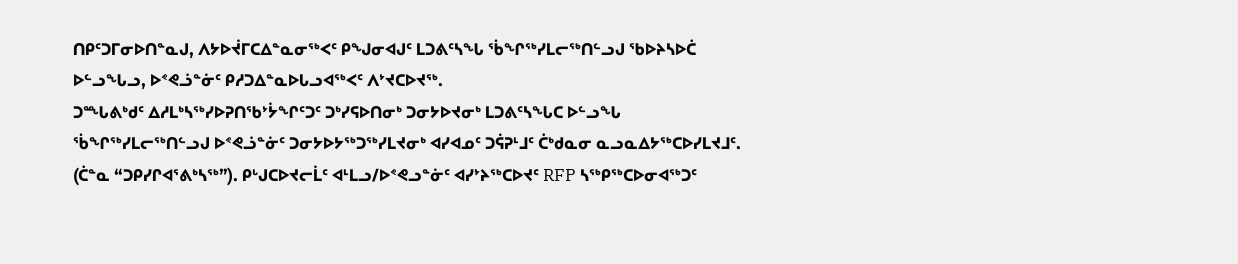ᑎᑭᑦᑐᒥᓂᐅᑎᓐᓇᒍ, ᐱᔭᐅᔫᒥᑕᐃᓐᓇᓂᖅᐸᑦ ᑭᖑᓂᐊᒍᑦ ᒪᑐᕕᑦᓴᖓ ᖄᖏᖅᓯᒪᓕᖅᑎᓪᓗᒍ ᖃᐅᔨᓴᐅᑖ ᐅᓪᓗᖓᓗ, ᐅᕝᕙᓘᓐᓃᑦ ᑭᓱᑐᐃᓐᓇᐅᒐᓗᐊᖅᐸᑦ ᐱᔾᔪᑕᐅᔪᖅ.
ᑐᙵᕕᒃᑯᑦ ᐃᓱᒪᒃᓴᖅᓯᐅᕈᑎᖃᔾᔮᖏᑦᑐᑦ ᑐᒃᓯᕋᐅᑎᓂᒃ ᑐᓂᔭᐅᔪᓂᒃ ᒪᑐᕕᑦᓴᖓᑕ ᐅᓪᓗᖓ ᖄᖏᖅᓯᒪᓕᖅᑎᓪᓗᒍ ᐅᕝᕙᓘᓐᓃᑦ ᑐᓂᔭᐅᔭᖅᑐᖅᓯᒪᔪᓂᒃ ᐊᓯᐊᓄᑦ ᑐᕌᕈᒻᒧᑦ ᑖᒃᑯᓇᓂ ᓇᓗᓇᐃᔭᖅᑕᐅᓯᒪᔪᒧᑦ.
(ᑖᓐᓇ “ᑐᑭᓯᒋᐊᕐᕕᒃᓴᖅ”). ᑭᒡᒍᑕᐅᔪᓕᒫᑦ ᐊᒻᒪᓗ/ᐅᕝᕙᓗᓐᓃᑦ ᐊᓯᔾᔨᖅᑕᐅᔪᑦ RFP ᓴᖅᑭᖅᑕᐅᓂᐊᖅᑐᑦ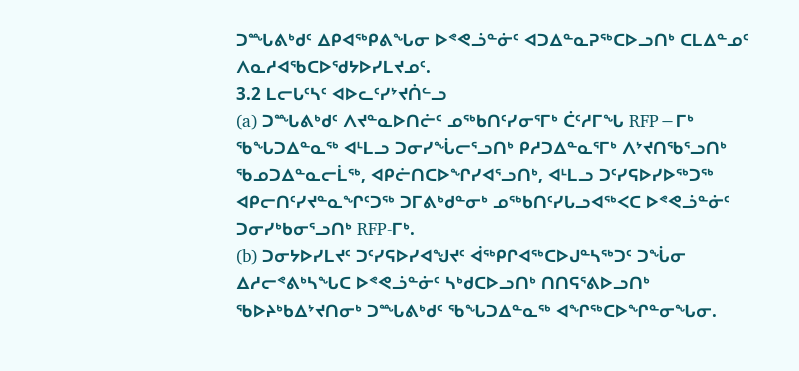ᑐᙵᕕᒃᑯᑦ ᐃᑭᐊᖅᑭᕕᖓᓂ ᐅᕝᕙᓘᓐᓃᑦ ᐊᑐᐃᓐᓇᕈᖅᑕᐅᓗᑎᒃ ᑕᒪᐃᓐᓄᑦ ᐱᓇᓱᐊᖃᑕᐅᖁᔭᐅᓯᒪᔪᓄᑦ.
3.2 ᒪᓕᒐᑦᓴᑦ ᐊᐅᓚᑦᓯᔾᔪᑏᓪᓗ
(a) ᑐᙵᕕᒃᑯᑦ ᐱᔪᓐᓇᐅᑎᓖᑦ ᓄᖅᑲᑎᑦᓯᓂᕐᒥᒃ ᑖᑦᓱᒥᖓ RFP−ᒥᒃ ᖃᖓᑐᐃᓐᓇᖅ ᐊᒻᒪᓗ ᑐᓂᓯᖔᓕᕐᓗᑎᒃ ᑭᓱᑐᐃᓐᓇᕐᒥᒃ ᐱᔾᔪᑎᖃᕐᓗᑎᒃ ᖃᓄᑐᐃᓐᓇᓕᒫᖅ, ᐊᑭᓖᑎᑕᐅᖏᓯᐊᕐᓗᑎᒃ, ᐊᒻᒪᓗ ᑐᑦᓯᕋᐅᓯᐅᖅᑐᖅ ᐊᑭᓕᑎᑦᓯᔪᓐᓇᖏᑦᑐᖅ ᑐᒥᕕᒃᑯᓐᓂᒃ ᓄᖅᑲᑎᑦᓯᒐᓗᐊᖅᐸᑕ ᐅᕝᕙᓘᓐᓃᑦ ᑐᓂᓯᒃᑲᓂᕐᓗᑎᒃ RFP-ᒥᒃ.
(b) ᑐᓂᔭᐅᓯᒪᔪᑦ ᑐᑦᓯᕋᐅᓯᐊᖑᔪᑦ ᐋᖅᑭᒋᐊᖅᑕᐅᒍᓐᓴᖅᑐᑦ ᑐᖔᓂ ᐃᓱᓕᕝᕕᒃᓴᖓᑕ ᐅᕝᕙᓘᓐᓃᑦ ᓴᒃᑯᑕᐅᓗᑎᒃ ᑎᑎᕋᕐᕕᐅᓗᑎᒃ ᖃᐅᔨᒃᑲᐃᔾᔪᑎᓂᒃ ᑐᙵᕕᒃᑯᑦ ᖃᖓᑐᐃᓐᓇᖅ ᐊᖏᖅᑕᐅᖏᓐᓂᖓᓂ.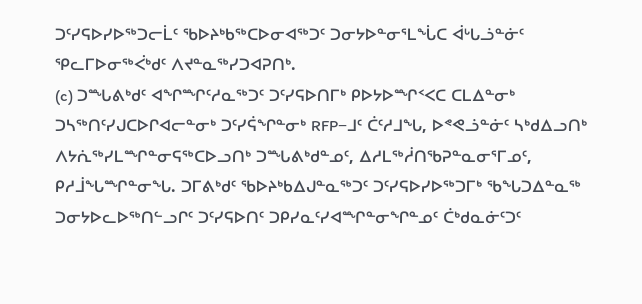ᑐᑦᓯᕋᐅᓯᐅᖅᑐᓕᒫᑦ ᖃᐅᔨᒃᑲᖅᑕᐅᓂᐊᖅᑐᑦ ᑐᓂᔭᐅᓐᓂᕐᒪᖔᑕ ᐋᒡᒐᓘᓐᓃᑦ ᕿᓚᒥᐅᓂᖅᐹᒃᑯᑦ ᐱᔪᓐᓇᖅᓯᑐᐊᕈᑎᒃ.
(c) ᑐᙵᕕᒃᑯᑦ ᐊᖏᙱᑦᓱᓇᖅᑐᑦ ᑐᑦᓯᕋᐅᑎᒥᒃ ᑭᐅᔭᐅᙱᑉᐸᑕ ᑕᒪᐃᓐᓂᒃ ᑐᓴᖅᑎᑦᓯᒍᑕᐅᒋᐊᓕᓐᓂᒃ ᑐᑦᓯᕌᖏᓐᓂᒃ RFP−ᒧᑦ ᑖᑦᓱᒧᖓ, ᐅᕝᕙᓘᓐᓃᑦ ᓴᒃᑯᐃᓗᑎᒃ ᐱᔭᕇᖅᓯᒪᙱᓐᓂᕋᖅᑕᐅᓗᑎᒃ ᑐᙵᕕᒃᑯᓐᓄᑦ, ᐃᓱᒪᖅᓲᑎᖃᕈᓐᓇᓂᕐᒥᓄᑦ, ᑭᓱᒨᖓᙱᓐᓂᖓ. ᑐᒥᕕᒃᑯᑦ ᖃᐅᔨᒃᑲᐃᒍᓐᓇᖅᑐᑦ ᑐᑦᓯᕋᐅᓯᐅᖅᑐᒥᒃ ᖃᖓᑐᐃᓐᓇᖅ ᑐᓂᔭᐅᓚᐅᖅᑎᓪᓗᒋᑦ ᑐᑦᓯᕋᐅᑎᑦ ᑐᑭᓯᓇᑦᓯᐊᙱᓐᓂᖏᓐᓄᑦ ᑖᒃᑯᓇᓃᑦᑐᑦ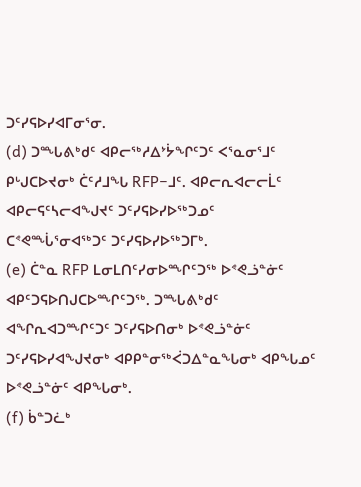ᑐᑦᓯᕋᐅᓯᐊᒥᓂᕐᓂ.
(d) ᑐᙵᕕᒃᑯᑦ ᐊᑭᓕᖅᓱᐃᔾᔮᖏᑦᑐᑦ ᐸᕐᓇᓂᕐᒧᑦ ᑭᒡᒍᑕᐅᔪᓂᒃ ᑖᑦᓱᒧᖓ RFP−ᒧᑦ. ᐊᑭᓕᕆᐊᓕᓕᒫᑦ ᐊᑭᓕᕋᑦᓴᓕᐊᖑᔪᑦ ᑐᑦᓯᕋᐅᓯᐅᖅᑐᓄᑦ ᑕᕝᕙᙶᕐᓂᐊᖅᑐᑦ ᑐᑦᓯᕋᐅᓯᐅᖅᑐᒥᒃ.
(e) ᑖᓐᓇ RFP ᒪᓂᒪᑎᑦᓯᓂᐅᙱᑦᑐᖅ ᐅᕝᕙᓘᓐᓃᑦ ᐊᑭᑦᑐᕋᐅᑎᒍᑕᐅᙱᑦᑐᖅ. ᑐᙵᕕᒃᑯᑦ ᐊᖏᕆᐊᑐᙱᑦᑐᑦ ᑐᑦᓯᕋᐅᑎᓂᒃ ᐅᕝᕙᓘᓐᓃᑦ ᑐᑦᓯᕋᐅᓯᐊᖑᔪᓂᒃ ᐊᑭᑭᓐᓂᖅᐹᑐᐃᓐᓇᖓᓂᒃ ᐊᑭᖓᓄᑦ ᐅᕝᕙᓘᓐᓃᑦ ᐊᑭᖓᓂᒃ.
(f) ᑳᓐᑐᓛᒃ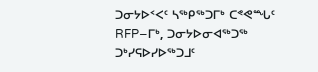ᑐᓂᔭᐅᑉᐸᑦ ᓴᖅᑭᖅᑐᒥᒃ ᑕᕝᕙᙵᑦ RFP−ᒥᒃ, ᑐᓂᔭᐅᓂᐊᖅᑐᖅ ᑐᒃᓯᕋᐅᓯᐅᖅᑐᒧᑦ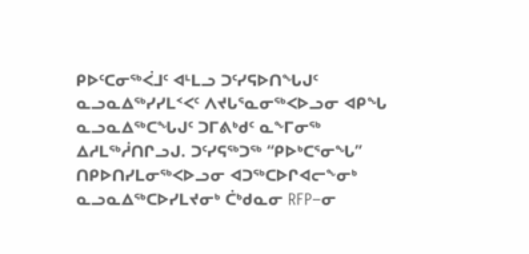ᑭᐅᑦᑕᓂᖅᐹᒧᑦ ᐊᒻᒪᓗ ᑐᑦᓯᕋᐅᑎᖓᒍᑦ ᓇᓗᓇᐃᖅᓯᓯᒪᑉᐸᑦ ᐱᔪᒐᕐᓇᓂᖅᐸᐅᓗᓂ ᐊᑭᖓ ᓇᓗᓇᐃᖅᑕᖓᒍᑦ ᑐᒥᕕᒃᑯᑦ ᓇᖕᒥᓂᖅ ᐃᓱᒪᖅᓲᑎᒋᓗᒍ. ᑐᑦᓯᕋᖅᑐᖅ “ᑭᐅᒃᑕᕐᓂᖓ” ᑎᑭᐅᑎᓯᒪᓂᖅᐸᐅᓗᓂ ᐊᑐᖅᑕᐅᒋᐊᓕᖕᓂᒃ ᓇᓗᓇᐃᖅᑕᐅᓯᒪᔪᓂᒃ ᑖᒃᑯᓇᓂ RFP−ᓂ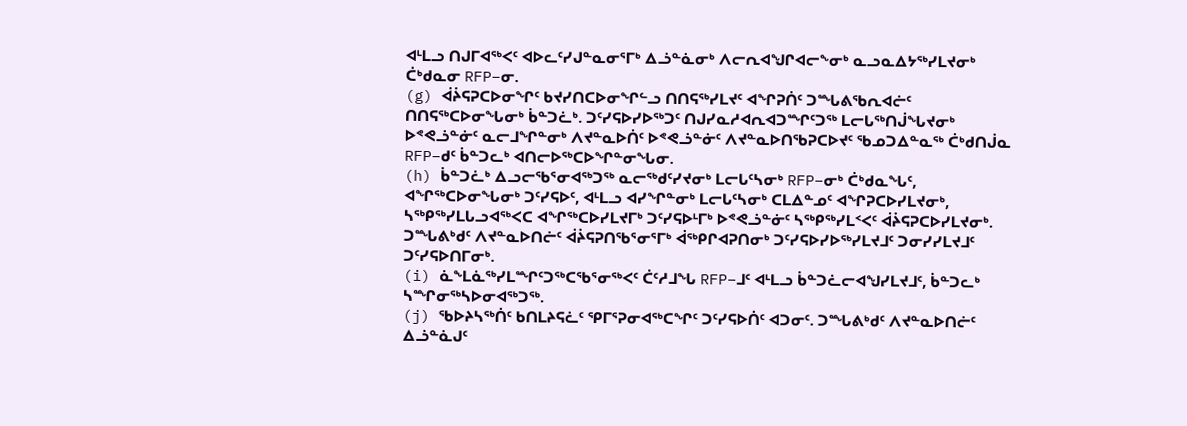ᐊᒻᒪᓗ ᑎᒍᒥᐊᖅᐸᑦ ᐊᐅᓚᑦᓯᒍᓐᓇᓂᕐᒥᒃ ᐃᓘᓐᓈᓂᒃ ᐱᓕᕆᐊᖑᒋᐊᓕᖕᓂᒃ ᓇᓗᓇᐃᔭᖅᓯᒪᔪᓂᒃ ᑖᒃᑯᓇᓂ RFP−ᓂ.
(g) ᐋᔩᕋᕈᑕᐅᓂᖏᑦ ᑲᔪᓯᑎᑕᐅᓂᖏᓪᓗ ᑎᑎᕋᖅᓯᒪᔪᑦ ᐊᖏᕈᑏᑦ ᑐᙵᕕᖃᕆᐊᓖᑦ ᑎᑎᕋᖅᑕᐅᓂᖓᓂᒃ ᑳᓐᑐᓛᒃ. ᑐᑦᓯᕋᐅᓯᐅᖅᑐᑦ ᑎᒍᓯᓇᓱᐊᕆᐊᑐᙱᑦᑐᖅ ᒪᓕᒐᖅᑎᒎᖓᔪᓂᒃ ᐅᕝᕙᓘᓐᓃᑦ ᓇᓕᒧᖏᓐᓂᒃ ᐱᔪᓐᓇᐅᑏᑦ ᐅᕝᕙᓘᓐᓃᑦ ᐱᔪᓐᓇᐅᑎᖃᕈᑕᐅᔪᑦ ᖃᓄᑐᐃᓐᓇᖅ ᑖᒃᑯᑎᒎᓇ RFP−ᑯᑦ ᑳᓐᑐᓚᒃ ᐊᑎᓕᐅᖅᑕᐅᖏᓐᓂᖓᓂ.
(h) ᑳᓐᑐᓛᒃ ᐃᓗᓕᖃᕐᓂᐊᖅᑐᖅ ᓇᓕᖅᑯᑦᓯᔪᓂᒃ ᒪᓕᒐᑦᓴᓂᒃ RFP−ᓂᒃ ᑖᒃᑯᓇᖓᑦ, ᐊᖏᖅᑕᐅᓂᖓᓂᒃ ᑐᑦᓯᕋᐅᑦ, ᐊᒻᒪᓗ ᐊᓯᖏᓐᓂᒃ ᒪᓕᒐᑦᓴᓂᒃ ᑕᒪᐃᓐᓄᑦ ᐊᖏᕈᑕᐅᓯᒪᔪᓂᒃ, ᓴᖅᑭᖅᓯᒪᒐᓗᐊᖅᐸᑕ ᐊᖏᖅᑕᐅᓯᒪᔪᒥᒃ ᑐᑦᓯᕋᐅᒻᒥᒃ ᐅᕝᕙᓘᓐᓃᑦ ᓴᖅᑭᖅᓯᒪᑉᐸᑦ ᐋᔩᕋᕈᑕᐅᓯᒪᔪᓂᒃ. ᑐᙵᕕᒃᑯᑦ ᐱᔪᓐᓇᐅᑎᓖᑦ ᐋᔩᕋᕈᑎᖃᕐᓂᕐᒥᒃ ᐋᖅᑭᒋᐊᕈᑎᓂᒃ ᑐᑦᓯᕋᐅᓯᐅᖅᓯᒪᔪᒧᑦ ᑐᓂᓯᓯᒪᔪᒧᑦ ᑐᑦᓯᕋᐅᑎᒥᓂᒃ.
(i) ᓈᖕᒪᓈᖅᓯᒪᙱᑦᑐᖅᑕᖃᕐᓂᖅᐸᑦ ᑖᑦᓱᒧᖓ RFP−ᒧᑦ ᐊᒻᒪᓗ ᑳᓐᑐᓛᓕᐊᖑᓯᒪᔪᒧᑦ, ᑳᓐᑐᓚᒃ ᓴᙱᓂᖅᓴᐅᓂᐊᖅᑐᖅ.
(j) ᖃᐅᔨᓴᖅᑏᑦ ᑲᑎᒪᔨᕋᓛᑦ ᕿᒥᕐᕈᓂᐊᖅᑕᖏᑦ ᑐᑦᓯᕋᐅᑏᑦ ᐊᑐᓂᑦ. ᑐᙵᕕᒃᑯᑦ ᐱᔪᓐᓇᐅᑎᓖᑦ ᐃᓘᓐᓈᒍᑦ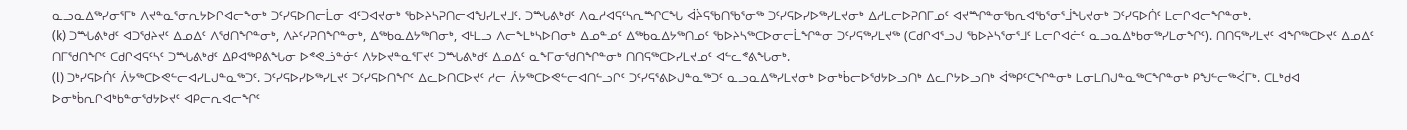ᓇᓗᓇᐃᖅᓯᓂᕐᒥᒃ ᐱᔪᓐᓇᕐᓂᕆᔭᐅᒋᐊᓕᖕᓂᒃ ᑐᑦᓯᕋᐅᑎᓕᒫᓂ ᐊᑦᑐᐊᔪᓂᒃ ᖃᐅᔨᓴᕈᑎᓕᐊᖑᓯᒪᔪᒧᑦ. ᑐᙵᕕᒃᑯᑦ ᐱᓇᓱᐊᕋᑦᓴᕆᙱᑕᖓ ᐋᔩᕋᖃᑎᖃᕐᓂᖅ ᑐᑦᓯᕋᐅᓯᐅᖅᓯᒪᔪᓂᒃ ᐃᓱᒪᓕᐅᕈᑎᒥᓄᑦ ᐊᔪᙱᓐᓂᖃᕆᐊᖃᕐᓂᕐᒨᖓᔪᓂᒃ ᑐᑦᓯᕋᐅᑏᑦ ᒪᓕᒋᐊᓕᖏᓐᓂᒃ.
(k) ᑐᙵᕕᒃᑯᑦ ᐊᑐᖁᔨᔪᑦ ᐃᓄᐃᑦ ᐱᖁᑎᖏᓐᓂᒃ, ᐱᔨᑦᓯᕈᑎᖏᓐᓂᒃ, ᐃᖅᑲᓇᐃᔭᖅᑎᓂᒃ, ᐊᒻᒪᓗ ᐱᓕᖕᒪᒃᓴᐅᑎᓂᒃ ᐃᓄᓐᓄᑦ ᐃᖅᑲᓇᐃᔭᖅᑎᓄᑦ ᖃᐅᔨᓴᖅᑕᐅᓂᓕᒫᖏᓐᓂ ᑐᑦᓯᕋᖅᓯᒪᔪᖅ (ᑕᑯᒋᐊᕐᓗᒍ ᖃᐅᔨᓴᕐᓂᕐᒧᑦ ᒪᓕᒋᐊᓖᑦ ᓇᓗᓇᐃᒃᑲᓂᖅᓯᒪᓂᖏᑦ). ᑎᑎᕋᖅᓯᒪᔪᑦ ᐊᖏᖅᑕᐅᔪᑦ ᐃᓄᐃᑦ ᑎᒥᖁᑎᖏᑦ ᑕᑯᒋᐊᕋᑦᓴᑦ ᑐᙵᕕᒃᑯᑦ ᐃᑭᐊᖅᑭᕕᖓᓂ ᐅᕝᕙᓘᓐᓃᑦ ᐱᔭᐅᔪᓐᓇᕐᒥᔪᑦ ᑐᙵᕕᒃᑯᑦ ᐃᓄᐃᑦ ᓇᖕᒥᓂᖁᑎᖏᓐᓂᒃ ᑎᑎᕋᖅᑕᐅᓯᒪᔪᓄᑦ ᐊᓪᓚᕝᕕᖓᓂᒃ.
(l) ᑐᒃᓯᕋᐅᑏᑦ ᐲᔭᖅᑕᐅᕙᓪᓕᐊᓯᒪᒍᓐᓇᖅᑐᑦ. ᑐᑦᓯᕋᐅᓯᐅᖅᓯᒪᔪᑦ ᑐᑦᓯᕋᐅᑎᖏᑦ ᐃᓚᐅᑎᑕᐅᔪᑦ ᓱᓕ ᐲᔭᖅᑕᐅᕙᓪᓕᐊᑎᓪᓗᒋᑦ ᑐᑦᓯᕋᕐᕕᐅᒍᓐᓇᖅᑐᑦ ᓇᓗᓇᐃᖅᓯᒪᔪᓂᒃ ᐅᓂᒃᑳᓕᐅᖁᔭᐅᓗᑎᒃ ᐃᓚᒋᔭᐅᓗᑎᒃ ᐋᖅᑭᑦᑕᖏᓐᓂᒃ ᒪᓂᒪᑎᒍᓐᓇᖅᑕᖏᓐᓂᒃ ᑭᖑᓪᓕᖅᐹᒥᒃ. ᑕᒪᒃᑯᐊ ᐅᓂᒃᑳᕆᒋᐊᒃᑲᓐᓂᖁᔭᐅᔪᑦ ᐊᑭᓕᕆᐊᓕᖏᑦ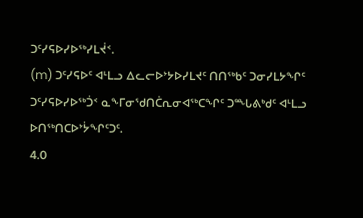ᑐᑦᓯᕋᐅᓯᐅᖅᓯᒪᔫᑉ.
(m) ᑐᑦᓯᕋᐅᑦ ᐊᒻᒪᓗ ᐃᓚᓕᐅᔾᔭᐅᓯᒪᔪᑦ ᑎᑎᖅᑲᑦ ᑐᓂᓯᒪᔭᖏᑦ ᑐᑦᓯᕋᐅᓯᐅᖅᑑᑉ ᓇᖕᒥᓂᖁᑎᑖᕆᓂᐊᖅᑕᖏᑦ ᑐᙵᕕᒃᑯᑦ ᐊᒻᒪᓗ ᐅᑎᖅᑎᑕᐅᔾᔮᖏᑦᑐᑦ.
4.0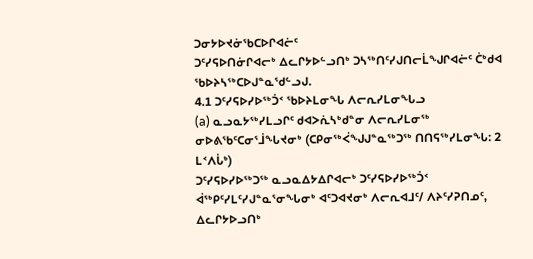ᑐᓂᔭᐅᔪᓃᖃᑕᐅᒋᐊᓖᑦ
ᑐᑦᓯᕋᐅᑎᓃᒋᐊᓕᒃ ᐃᓚᒋᔭᐅᓪᓗᑎᒃ ᑐᓴᖅᑎᑦᓯᒍᑎᓕᒫᖑᒋᐊᓖᑦ ᑖᒃᑯᐊ ᖃᐅᔨᓴᖅᑕᐅᒍᓐᓇᖁᓪᓗᒍ.
4.1 ᑐᑦᓯᕋᐅᓯᐅᖅᑑᑉ ᖃᐅᔨᒪᓂᖓ ᐱᓕᕆᓯᒪᓂᖓᓗ
(a) ᓇᓗᓇᔭᖅᓯᒪᓗᒋᑦ ᑯᐊᐳᕇᓴᒃᑯᓐᓂ ᐱᓕᕆᓯᒪᓂᖅ ᓂᐅᕕᖃᑦᑕᓂᕐᒨᖓᔪᓂᒃ (ᑕᑭᓂᖅᐹᖑᒍᓐᓇᖅᑐᖅ ᑎᑎᕋᖅᓯᒪᓂᖓ: 2 ᒪᑉᐱᒑᒃ)
ᑐᑦᓯᕋᐅᓯᐅᖅᑐᖅ ᓇᓗᓇᐃᔭᐃᒋᐊᓕᒃ ᑐᑦᓯᕋᐅᓯᐅᖅᑑᑉ ᐋᖅᑭᑦᓯᒪᑦᓯᒍᓐᓇᕐᓂᖓᓂᒃ ᐊᑦᑐᐊᔪᓂᒃ ᐱᓕᕆᐊᒧᑦ/ ᐱᔨᑦᓯᕈᑎᓄᑦ, ᐃᓚᒋᔭᐅᓗᑎᒃ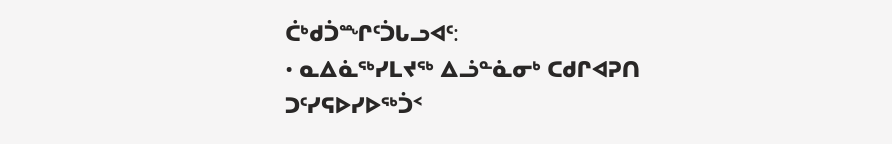ᑖᒃᑯᑑᙱᑦᑑᒐᓗᐊᑦ:
• ᓇᐃᓈᖅᓯᒪᔪᖅ ᐃᓘᓐᓈᓂᒃ ᑕᑯᒋᐊᕈᑎ ᑐᑦᓯᕋᐅᓯᐅᖅᑑᑉ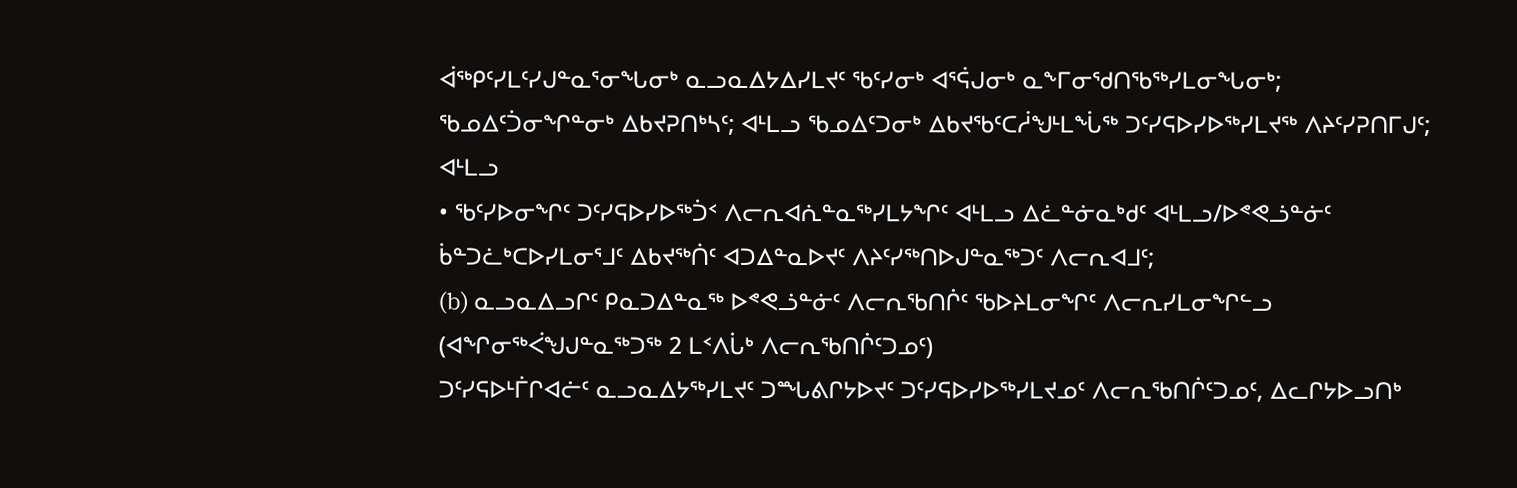ᐋᖅᑭᑦᓯᒪᑦᓯᒍᓐᓇᕐᓂᖓᓂᒃ ᓇᓗᓇᐃᔭᐃᓯᒪᔪᑦ ᖃᑦᓯᓂᒃ ᐊᕐᕌᒍᓂᒃ ᓇᖕᒥᓂᖁᑎᖃᖅᓯᒪᓂᖓᓂᒃ; ᖃᓄᐃᑦᑑᓂᖏᓐᓂᒃ ᐃᑲᔪᕈᑎᒃᓴᑦ; ᐊᒻᒪᓗ ᖃᓄᐃᑦᑐᓂᒃ ᐃᑲᔪᖃᑦᑕᓲᖑᒻᒪᖔᖅ ᑐᑦᓯᕋᐅᓯᐅᖅᓯᒪᔪᖅ ᐱᔨᑦᓯᕈᑎᒥᒍᑦ; ᐊᒻᒪᓗ
• ᖃᑦᓯᐅᓂᖏᑦ ᑐᑦᓯᕋᐅᓯᐅᖅᑑᑉ ᐱᓕᕆᐊᕇᓐᓇᖅᓯᒪᔭᖏᑦ ᐊᒻᒪᓗ ᐃᓛᓐᓃᓇᒃᑯᑦ ᐊᒻᒪᓗ/ᐅᕝᕙᓘᓐᓃᑦ ᑳᓐᑐᓛᒃᑕᐅᓯᒪᓂᕐᒧᑦ ᐃᑲᔪᖅᑏᑦ ᐊᑐᐃᓐᓇᐅᔪᑦ ᐱᔨᑦᓯᖅᑎᐅᒍᓐᓇᖅᑐᑦ ᐱᓕᕆᐊᒧᑦ;
(b) ᓇᓗᓇᐃᓗᒋᑦ ᑭᓇᑐᐃᓐᓇᖅ ᐅᕝᕙᓘᓐᓃᑦ ᐱᓕᕆᖃᑎᒌᑦ ᖃᐅᔨᒪᓂᖏᑦ ᐱᓕᕆᓯᒪᓂᖏᓪᓗ (ᐊᖏᓂᖅᐹᖑᒍᓐᓇᖅᑐᖅ 2 ᒪᑉᐱᒑᒃ ᐱᓕᕆᖃᑎᒌᑦᑐᓄᑦ)
ᑐᑦᓯᕋᐅᒻᒦᒋᐊᓖᑦ ᓇᓗᓇᐃᔭᖅᓯᒪᔪᑦ ᑐᙵᕕᒋᔭᐅᔪᑦ ᑐᑦᓯᕋᐅᓯᐅᖅᓯᒪᔪᓄᑦ ᐱᓕᕆᖃᑎᒌᑦᑐᓄᑦ, ᐃᓚᒋᔭᐅᓗᑎᒃ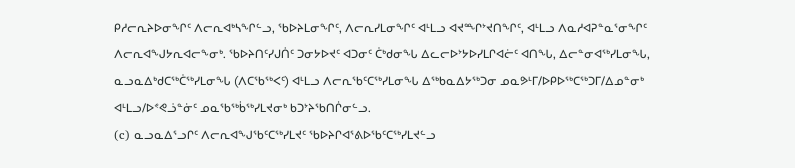ᑭᓱᓕᕆᔨᐅᓂᖏᑦ ᐱᓕᕆᐊᒃᓴᖏᓪᓗ, ᖃᐅᔨᒪᓂᖏᑦ, ᐱᓕᕆᓯᒪᓂᖏᑦ ᐊᒻᒪᓗ ᐊᔪᙱᔾᔪᑎᖏᑦ, ᐊᒻᒪᓗ ᐱᓇᓱᐊᕈᓐᓇᕐᓂᖏᑦ ᐱᓕᕆᐊᖑᔭᕆᐊᓕᖕᓂᒃ. ᖃᐅᔨᑎᑦᓯᒍᑏᑦ ᑐᓂᔭᐅᔪᑦ ᐊᑐᓂᑦ ᑖᒃᑯᓂᖓ ᐃᓚᓕᐅᔾᔭᐅᓯᒪᒋᐊᓖᑦ ᐊᑎᖓ, ᐃᓕᓐᓂᐊᖅᓯᒪᓂᖓ, ᓇᓗᓇᐃᒃᑯᑕᖅᑖᖅᓯᒪᓂᖓ (ᐱᑕᖃᖅᐸᑦ) ᐊᒻᒪᓗ ᐱᓕᕆᖃᑦᑕᖅᓯᒪᓂᖓ ᐃᖅᑲᓇᐃᔭᖅᑐᓂ ᓄᓇᕗᒻᒥ/ᐅᑭᐅᖅᑕᖅᑐᒥ/ᐃᓄᓐᓂᒃ ᐊᒻᒪᓗ/ᐅᕝᕙᓘᓐᓃᑦ ᓄᓇᖃᖅᑳᖅᓯᒪᔪᓂᒃ ᑲᑐᔾᔨᖃᑎᒌᓂᓪᓗ.
(c) ᓇᓗᓇᐃᕐᓗᒋᑦ ᐱᓕᕆᐊᖑᖃᑦᑕᖅᓯᒪᔪᑦ ᖃᐅᔨᒋᐊᕐᕕᐅᖃᑦᑕᖅᓯᒪᔪᓪᓗ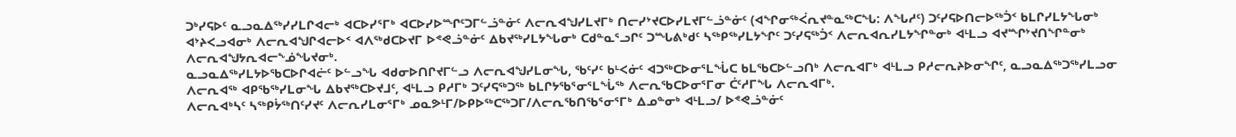ᑐᒃᓯᕋᐅᑦ ᓇᓗᓇᐃᖅᓯᓯᒪᒋᐊᓕᒃ ᐊᑕᐅᓯᕐᒥᒃ ᐊᑕᐅᓯᐅᙱᑦᑐᒥᓪᓘᓐᓃᑦ ᐱᓕᕆᐊᖑᓯᒪᔪᒥᒃ ᑎᓕᓯᔾᔪᑕᐅᓯᒪᔪᒥᓪᓘᓐᓃᑦ (ᐊᖏᓂᖅᐹᕆᔪᓐᓇᖅᑕᖓ: ᐱᖓᓱᑦ) ᑐᑦᓯᕋᐅᑎᓕᐅᖅᑑᑉ ᑲᒪᒋᓯᒪᔭᖓᓂᒃ ᐊᔾᔨᐸᓗᐊᓂᒃ ᐱᓕᕆᐊᖑᒋᐊᓕᐅᑉ ᐊᐱᖅᑯᑕᐅᔪᒥ ᐅᕝᕙᓘᓐᓃᑦ ᐃᑲᔪᖅᓯᒪᔭᖓᓂᒃ ᑕᑯᓐᓇᕐᓗᒋᑦ ᑐᙵᕕᒃᑯᑦ ᓴᖅᑭᖅᓯᒪᔭᖏᑦ ᑐᑦᓯᕋᖅᑑᑉ ᐱᓕᕆᐊᕆᓯᒪᔭᖏᓐᓂᒃ ᐊᒻᒪᓗ ᐊᔪᙱᔾᔪᑎᖏᓐᓂᒃ ᐱᓕᕆᐊᖑᔭᕆᐊᓕᖕᓅᖓᔪᓂᒃ.
ᓇᓗᓇᐃᖅᓯᒪᔭᐅᖃᑕᐅᒋᐊᓖᑦ ᐅᓪᓗᖓ ᐊᑯᓂᐅᑎᒋᔪᒥᓪᓗ ᐱᓕᕆᐊᖑᓯᒪᓂᖓ, ᖃᑦᓯᑦ ᑲᒻᐸᓃᑦ ᐊᑐᖅᑕᐅᓂᕐᒪᖔᑕ ᑲᒪᖃᑕᐅᓪᓗᑎᒃ ᐱᓕᕆᐊᒥᒃ ᐊᒻᒪᓗ ᑭᓱᓕᕆᔨᐅᓂᖏᑦ, ᓇᓗᓇᐃᖅᑐᖅᓯᒪᓗᓂ ᐱᓕᕆᐊᖅ ᐊᑭᖃᖅᓯᒪᓂᖓ ᐃᑲᔪᖅᑕᐅᔪᒧᑦ, ᐊᒻᒪᓗ ᑭᓱᒥᒃ ᑐᑦᓯᕋᖅᑐᖅ ᑲᒪᒋᔭᖃᕐᓂᕐᒪᖔᖅ ᐱᓕᕆᖃᑕᐅᓂᕐᒥᓂ ᑖᑦᓱᒥᖓ ᐱᓕᕆᐊᒥᒃ.
ᐱᓕᕆᐊᒃᓴᑦ ᓴᖅᑭᔮᖅᑎᑦᓯᔪᑦ ᐱᓕᕆᓯᒪᓂᕐᒥᒃ ᓄᓇᕗᒻᒥ/ᐅᑭᐅᖅᑕᖅᑐᒥ/ᐱᓕᕆᖃᑎᖃᕐᓂᕐᒥᒃ ᐃᓄᓐᓂᒃ ᐊᒻᒪᓗ/ ᐅᕝᕙᓘᓐᓃᑦ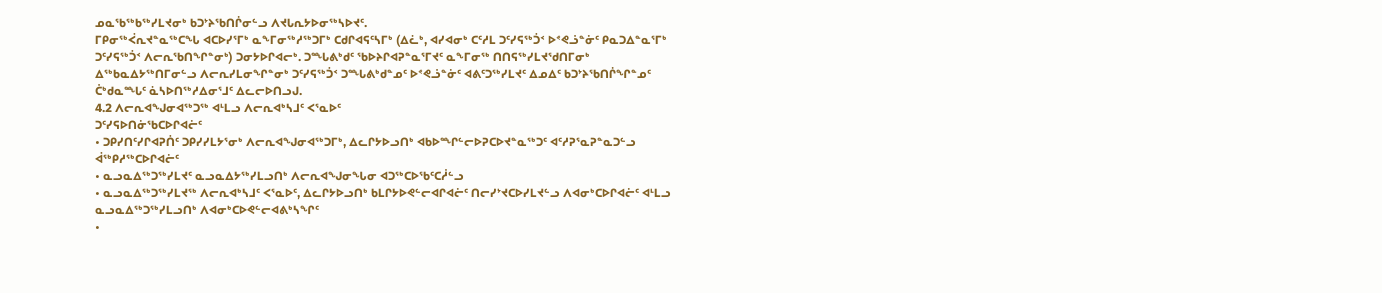ᓄᓇᖃᖅᑲᖅᓯᒪᔪᓂᒃ ᑲᑐᔾᔨᖃᑎᒌᓂᓪᓗ ᐱᔪᒐᕆᔭᐅᓂᖅᓴᐅᔪᑦ.
ᒥᑭᓂᖅᐹᕆᔪᓐᓇᖅᑕᖓ ᐊᑕᐅᓯᕐᒥᒃ ᓇᖕᒥᓂᖅᓱᖅᑐᒥᒃ ᑕᑯᒋᐊᕋᑦᓴᒥᒃ (ᐃᓛᒃ, ᐊᓯᐊᓂᒃ ᑕᑦᓱᒪ ᑐᑦᓯᕋᖅᑑᑉ ᐅᕝᕙᓘᓐᓃᑦ ᑭᓇᑐᐃᓐᓇᕐᒥᒃ ᑐᑦᓯᕋᖅᑑᑉ ᐱᓕᕆᖃᑎᖏᓐᓂᒃ) ᑐᓂᔭᐅᒋᐊᓕᒃ. ᑐᙵᕕᒃᑯᑦ ᖃᐅᔨᒋᐊᕈᓐᓇᕐᒥᔪᑦ ᓇᖕᒥᓂᖅ ᑎᑎᕋᖅᓯᒪᔪᖁᑎᒥᓂᒃ ᐃᖅᑲᓇᐃᔭᖅᑎᒥᓂᓪᓗ ᐱᓕᕆᓯᒪᓂᖏᓐᓂᒃ ᑐᑦᓯᕋᖅᑑᑉ ᑐᙵᕕᒃᑯᓐᓄᑦ ᐅᕝᕙᓘᓐᓃᑦ ᐊᕕᑦᑐᖅᓯᒪᔪᑦ ᐃᓄᐃᑦ ᑲᑐᔾᔨᖃᑎᒌᖏᓐᓄᑦ ᑖᒃᑯᓇᙵᑦ ᓈᓴᐅᑎᖅᓱᐃᓂᕐᒧᑦ ᐃᓚᓕᐅᑎᓗᒍ.
4.2 ᐱᓕᕆᐊᖑᓂᐊᖅᑐᖅ ᐊᒻᒪᓗ ᐱᓕᕆᐊᒃᓴᒧᑦ ᐸᕐᓇᐅᑦ
ᑐᑦᓯᕋᐅᑎᓃᖃᑕᐅᒋᐊᓖᑦ
• ᑐᑭᓯᑎᑦᓯᒋᐊᕈᑏᑦ ᑐᑭᓯᓯᒪᔭᕐᓂᒃ ᐱᓕᕆᐊᖑᓂᐊᖅᑐᒥᒃ, ᐃᓚᒋᔭᐅᓗᑎᒃ ᐊᑲᐅᙱᓪᓕᐅᕈᑕᐅᔪᓐᓇᖅᑐᑦ ᐊᑦᓱᕈᕐᓇᕈᓐᓇᑐᓪᓗ ᐋᖅᑭᓱᖅᑕᐅᒋᐊᓖᑦ
• ᓇᓗᓇᐃᖅᑐᖅᓯᒪᔪᑦ ᓇᓗᓇᐃᔭᖅᓯᒪᓗᑎᒃ ᐱᓕᕆᐊᖑᓂᖓᓂ ᐊᑐᖅᑕᐅᖃᑦᑕᓲᓪᓗ
• ᓇᓗᓇᐃᖅᑐᖅᓯᒪᔪᖅ ᐱᓕᕆᐊᒃᓴᒧᑦ ᐸᕐᓇᐅᑦ, ᐃᓚᒋᔭᐅᓗᑎᒃ ᑲᒪᒋᔭᐅᕙᓪᓕᐊᒋᐊᓖᑦ ᑎᓕᓯᔾᔪᑕᐅᓯᒪᔪᓪᓗ ᐱᐊᓂᒃᑕᐅᒋᐊᓖᑦ ᐊᒻᒪᓗ ᓇᓗᓇᐃᖅᑐᖅᓯᒪᓗᑎᒃ ᐱᐊᓂᒃᑕᐅᕙᓪᓕᐊᕕᒃᓴᖏᑦ
•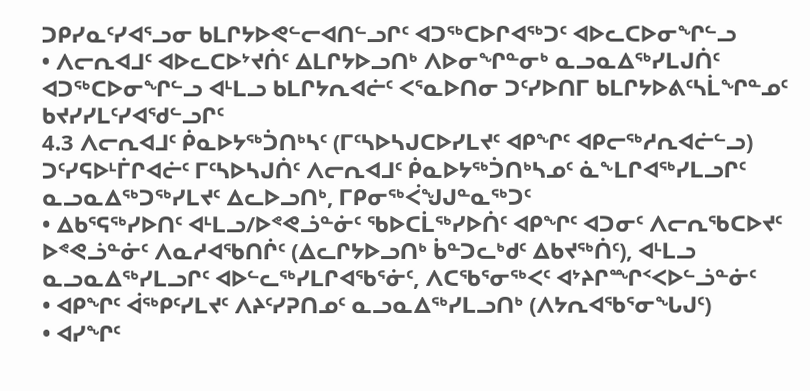ᑐᑭᓯᓇᑦᓯᐊᕐᓗᓂ ᑲᒪᒋᔭᐅᕙᓪᓕᐊᑎᓪᓗᒋᑦ ᐊᑐᖅᑕᐅᒋᐊᖅᑐᑦ ᐊᐅᓚᑕᐅᓂᖏᓪᓗ
• ᐱᓕᕆᐊᒧᑦ ᐊᐅᓚᑕᐅᔾᔪᑏᑦ ᐃᒪᒋᔭᐅᓗᑎᒃ ᐱᐅᓂᖏᓐᓂᒃ ᓇᓗᓇᐃᖅᓯᒪᒍᑏᑦ ᐊᑐᖅᑕᐅᓂᖏᓪᓗ ᐊᒻᒪᓗ ᑲᒪᒋᔭᕆᐊᓖᑦ ᐸᕐᓇᐅᑎᓂ ᑐᑦᓯᐅᑎᒥ ᑲᒪᒋᔭᐅᕕᑦᓴᒫᖏᓐᓄᑦ ᑲᔪᓯᓯᒪᑦᓯᐊᖁᓪᓗᒋᑦ
4.3 ᐱᓕᕆᐊᒧᑦ ᑮᓇᐅᔭᖅᑑᑎᒃᓴᑦ (ᒥᑦᓴᐅᓴᒍᑕᐅᓯᒪᔪᑦ ᐊᑭᖏᑦ ᐊᑭᓕᖅᓱᕆᐊᓖᓪᓗ)
ᑐᑦᓯᕋᐅᒻᒦᒋᐊᓖᑦ ᒥᑦᓴᐅᓴᒍᑏᑦ ᐱᓕᕆᐊᒧᑦ ᑮᓇᐅᔭᖅᑑᑎᒃᓴᓄᑦ ᓈᖕᒪᒋᐊᖅᓯᒪᓗᒋᑦ ᓇᓗᓇᐃᖅᑐᖅᓯᒪᔪᑦ ᐃᓚᐅᓗᑎᒃ, ᒥᑭᓂᖅᐹᖑᒍᓐᓇᖅᑐᑦ
• ᐃᑲᕐᕋᖅᓯᐅᑎᑦ ᐊᒻᒪᓗ/ᐅᕝᕙᓘᓐᓃᑦ ᖃᐅᑕᒫᖅᓯᐅᑏᑦ ᐊᑭᖏᑦ ᐊᑐᓂᑦ ᐱᓕᕆᖃᑕᐅᔪᑦ ᐅᕝᕙᓘᓐᓃᑦ ᐱᓇᓱᐊᖃᑎᒌᑦ (ᐃᓚᒋᔭᐅᓗᑎᒃ ᑳᓐᑐᓚᒃᑯᑦ ᐃᑲᔪᖅᑏᑦ), ᐊᒻᒪᓗ ᓇᓗᓇᐃᖅᓯᒪᓗᒋᑦ ᐊᐅᓪᓚᖅᓯᒪᒋᐊᖃᕐᓃᑦ, ᐱᑕᖃᕐᓂᖅᐸᑦ ᐊᔾᔨᒋᙱᑉᐸᐅᓪᓘᓐᓃᑦ
• ᐊᑭᖏᑦ ᐋᖅᑭᑦᓯᒪᔪᑦ ᐱᔨᑦᓯᕈᑎᓄᑦ ᓇᓗᓇᐃᖅᓯᒪᓗᑎᒃ (ᐱᔭᕆᐊᖃᕐᓂᖓᒍᑦ)
• ᐊᓯᖏᑦ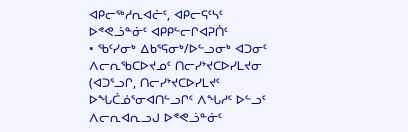ᐊᑭᓕᖅᓱᕆᐊᓖᑦ, ᐊᑭᓕᕋᑦᓴᑦ ᐅᕝᕙᓘᓐᓃᑦ ᐊᑭᑭᓪᓕᒋᐊᕈᑏᑦ
• ᖃᑦᓯᓂᒃ ᐃᑲᕐᕋᓂᒃ/ᐅᓪᓗᓂᒃ ᐊᑐᓂᑦ ᐱᓕᕆᖃᑕᐅᔪᓄᑦ ᑎᓕᓯᔾᔪᑕᐅᓯᒪᔪᓂ (ᐊᑐᕐᓗᒋ, ᑎᓕᓯᔾᔪᑕᐅᓯᒪᔪᑦ ᐅᖓᑖᓅᕐᓂᐊᑎᓪᓗᒋᑦ ᐱᖓᓱᑦ ᐅᓪᓗᑦ ᐱᓕᕆᐊᕆᓗᒍ ᐅᕝᕙᓘᓐᓃᑦ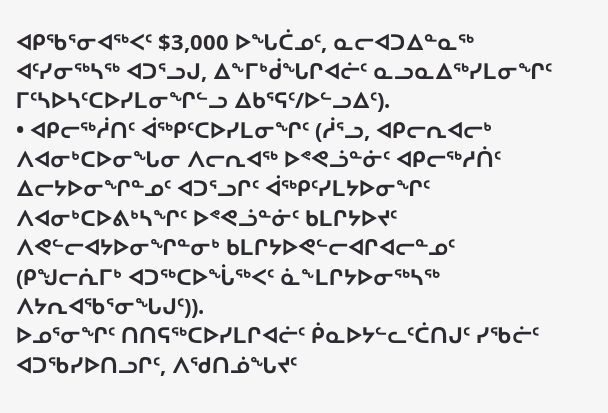ᐊᑭᖃᕐᓂᐊᖅᐸᑦ $3,000 ᐅᖓᑖᓄᑦ, ᓇᓕᐊᑐᐃᓐᓇᖅ ᐊᑦᓯᓂᖅᓴᖅ ᐊᑐᕐᓗᒍ, ᐃᖕᒥᒃᑰᖓᒋᐊᓖᑦ ᓇᓗᓇᐃᖅᓯᒪᓂᖏᑦ ᒥᑦᓴᐅᓴᑦᑕᐅᓯᒪᓂᖏᓪᓗ ᐃᑲᕐᕋᑦ/ᐅᓪᓗᐃᑦ).
• ᐊᑭᓕᖅᓲᑎᑦ ᐋᖅᑭᑦᑕᐅᓯᒪᓂᖏᑦ (ᓲᕐᓗ, ᐊᑭᓕᕆᐊᓕᒃ ᐱᐊᓂᒃᑕᐅᓂᖓᓂ ᐱᓕᕆᐊᖅ ᐅᕝᕙᓘᓐᓃᑦ ᐊᑭᓕᖅᓱᑏᑦ ᐃᓕᔭᐅᓂᖏᓐᓄᑦ ᐊᑐᕐᓗᒋᑦ ᐋᖅᑭᑦᓯᒪᔭᐅᓂᖏᑦ ᐱᐊᓂᒃᑕᐅᕕᒃᓴᖏᑦ ᐅᕝᕙᓘᓐᓃᑦ ᑲᒪᒋᔭᐅᔪᑦ ᐱᕙᓪᓕᐊᔭᐅᓂᖏᓐᓂᒃ ᑲᒪᒋᔭᐅᕙᓪᓕᐊᒋᐊᓕᓐᓄᑦ (ᑭᖑᓕᕇᒥᒃ ᐊᑐᖅᑕᐅᖔᖅᐸᑦ ᓈᖕᒪᒋᔭᐅᓂᖅᓴᖅ ᐱᔭᕆᐊᖃᕐᓂᖓᒍᑦ)).
ᐅᓄᕐᓂᖏᑦ ᑎᑎᕋᖅᑕᐅᓯᒪᒋᐊᓖᑦ ᑮᓇᐅᔭᓪᓚᑦᑖᑎᒍᑦ ᓯᖃᓖᑦ ᐊᑐᖃᓯᐅᑎᓗᒋᑦ, ᐱᖁᑎᓅᖓᔪᑦ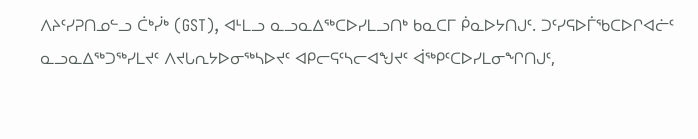ᐱᔨᑦᓯᕈᑎᓄᓪᓗ ᑖᒃᓰᒃ (GST), ᐊᒻᒪᓗ ᓇᓗᓇᐃᖅᑕᐅᓯᒪᓗᑎᒃ ᑲᓇᑕᒥ ᑮᓇᐅᔭᑎᒍᑦ. ᑐᑦᓯᕋᐅᒦᖃᑕᐅᒋᐊᓖᑦ ᓇᓗᓇᐃᖅᑐᖅᓯᒪᔪᑦ ᐱᔪᒐᕆᔭᐅᓂᖅᓴᐅᔪᑦ ᐊᑭᓕᕋᑦᓴᓕᐊᖑᔪᑦ ᐋᖅᑭᑦᑕᐅᓯᒪᓂᖏᑎᒍᑦ,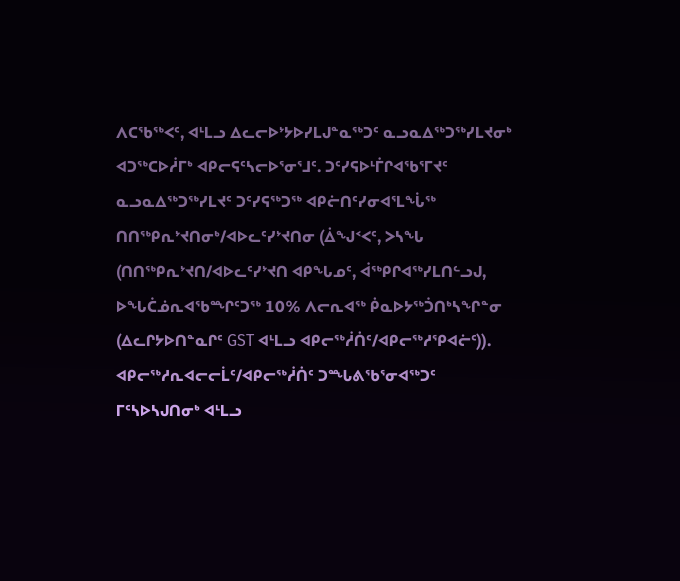ᐱᑕᖃᖅᐸᑦ, ᐊᒻᒪᓗ ᐃᓚᓕᐅᔾᔭᐅᓯᒪᒍᓐᓇᖅᑐᑦ ᓇᓗᓇᐃᖅᑐᖅᓯᒪᔪᓂᒃ ᐊᑐᖅᑕᐅᓲᒥᒃ ᐊᑭᓕᕋᑦᓴᓕᐅᕐᓂᕐᒧᑦ. ᑐᑦᓯᕋᐅᒻᒦᒋᐊᖃᕐᒥᔪᑦ ᓇᓗᓇᐃᖅᑐᖅᓯᒪᔪᑦ ᑐᑦᓯᕋᖅᑐᖅ ᐊᑭᓖᑎᑦᓯᓂᐊᕐᒪᖔᖅ ᑎᑎᖅᑭᕆᔾᔪᑎᓂᒃ/ᐊᐅᓚᑦᓯᔾᔪᑎᓂ (ᐄᖑᑉᐸᑦ, ᐳᓴᖓ (ᑎᑎᖅᑭᕆᔾᔪᑎ/ᐊᐅᓚᑦᓯᔾᔪᑎ ᐊᑭᖓᓄᑦ, ᐋᖅᑭᒋᐊᖅᓯᒪᑎᓪᓗᒍ, ᐅᖓᑖᓅᕆᐊᖃᙱᑦᑐᖅ 10% ᐱᓕᕆᐊᖅ ᑮᓇᐅᔭᖅᑑᑎᒃᓴᖏᓐᓂ (ᐃᓚᒋᔭᐅᑎᓐᓇᒋᑦ GST ᐊᒻᒪᓗ ᐊᑭᓕᖅᓲᑏᑦ/ᐊᑭᓕᖅᓱᕿᐊᓖᑦ)).
ᐊᑭᓕᖅᓱᕆᐊᓕᓕᒫᑦ/ᐊᑭᓕᖅᓲᑏᑦ ᑐᙵᕕᖃᕐᓂᐊᖅᑐᑦ ᒥᑦᓴᐅᓴᒍᑎᓂᒃ ᐊᒻᒪᓗ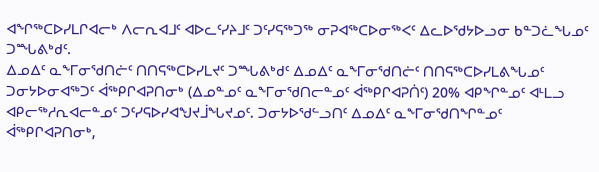ᐊᖏᖅᑕᐅᓯᒪᒋᐊᓕᒃ ᐱᓕᕆᐊᒧᑦ ᐊᐅᓚᑦᓯᔨᒧᑦ ᑐᑦᓯᕋᖅᑐᖅ ᓂᕈᐊᖅᑕᐅᓂᖅᐸᑦ ᐃᓚᐅᖁᔭᐅᓗᓂ ᑲᓐᑐᓛᖓᓄᑦ ᑐᙵᕕᒃᑯᑦ.
ᐃᓄᐃᑦ ᓇᖕᒥᓂᖁᑎᓖᑦ ᑎᑎᕋᖅᑕᐅᓯᒪᔪᑦ ᑐᙵᕕᒃᑯᑦ ᐃᓄᐃᑦ ᓇᖕᒥᓂᖁᑎᓖᑦ ᑎᑎᕋᖅᑕᐅᓯᒪᕕᖓᓄᑦ ᑐᓂᔭᐅᓂᐊᖅᑐᑦ ᐋᖅᑭᒋᐊᕈᑎᓂᒃ (ᐃᓄᓐᓄᑦ ᓇᖕᒥᓂᖁᑎᓕᓐᓄᑦ ᐋᖅᑭᒋᐊᕈᑏᑦ) 20% ᐊᑭᖏᓐᓄᑦ ᐊᒻᒪᓗ ᐊᑭᓕᖅᓱᕆᐊᓕᓐᓄᑦ ᑐᑦᓯᕋᐅᓯᐊᖑᔪᒨᖓᔪᓄᑦ. ᑐᓂᔭᐅᖁᓪᓗᑎᑦ ᐃᓄᐃᑦ ᓇᖕᒥᓂᖁᑎᖏᓐᓄᑦ ᐋᖅᑭᒋᐊᕈᑎᓂᒃ,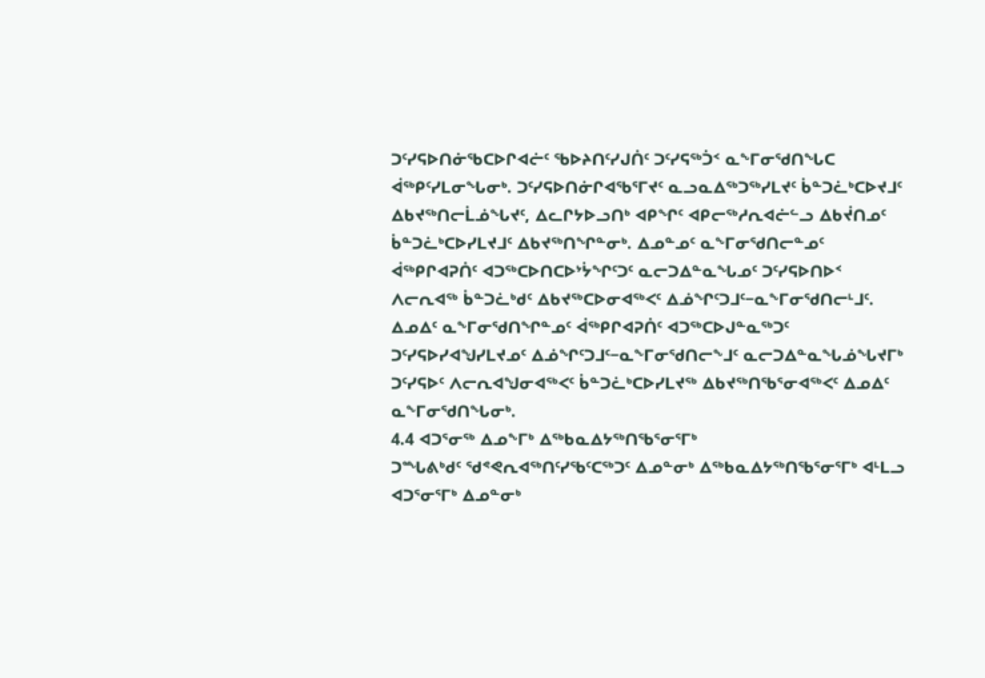ᑐᑦᓯᕋᐅᑎᓃᖃᑕᐅᒋᐊᓖᑦ ᖃᐅᔨᑎᑦᓯᒍᑏᑦ ᑐᑦᓯᕋᖅᑑᑉ ᓇᖕᒥᓂᖁᑎᖓᑕ ᐋᖅᑭᑦᓯᒪᓂᖓᓂᒃ. ᑐᑦᓯᕋᐅᑎᓃᒋᐊᖃᕐᒥᔪᑦ ᓇᓗᓇᐃᖅᑐᖅᓯᒪᔪᑦ ᑳᓐᑐᓛᒃᑕᐅᔪᒧᑦ ᐃᑲᔪᖅᑎᓕᒫᓅᖓᔪᑦ, ᐃᓚᒋᔭᐅᓗᑎᒃ ᐊᑭᖏᑦ ᐊᑭᓕᖅᓱᕆᐊᓖᓪᓗ ᐃᑲᔫᑎᓄᑦ ᑳᓐᑐᓛᒃᑕᐅᓯᒪᔪᒧᑦ ᐃᑲᔪᖅᑎᖏᓐᓂᒃ. ᐃᓄᓐᓄᑦ ᓇᖕᒥᓂᖁᑎᓕᓐᓄᑦ ᐋᖅᑭᒋᐊᕈᑏᑦ ᐊᑐᖅᑕᐅᑎᑕᐅᔾᔮᖏᑦᑐᑦ ᓇᓕᑐᐃᓐᓇᖓᓄᑦ ᑐᑦᓯᕋᐅᑎᐅᑉ ᐱᓕᕆᐊᖅ ᑳᓐᑐᓛᒃᑯᑦ ᐃᑲᔪᖅᑕᐅᓂᐊᖅᐸᑦ ᐃᓅᖏᑦᑐᒧᑦ−ᓇᖕᒥᓂᖁᑎᓕᒻᒧᑦ. ᐃᓄᐃᑦ ᓇᖕᒥᓂᖁᑎᖏᓐᓄᑦ ᐋᖅᑭᒋᐊᕈᑏᑦ ᐊᑐᖅᑕᐅᒍᓐᓇᖅᑐᑦ ᑐᑦᓯᕋᐅᓯᐊᖑᓯᒪᔪᓄᑦ ᐃᓅᖏᑦᑐᒧᑦ−ᓇᖕᒥᓂᖁᑎᓕᖕᒧᑦ ᓇᓕᑐᐃᓐᓇᖓᓅᖓᔪᒥᒃ ᑐᑦᓯᕋᐅᑦ ᐱᓕᕆᐊᖑᓂᐊᖅᐸᑦ ᑳᓐᑐᓛᒃᑕᐅᓯᒪᔪᖅ ᐃᑲᔪᖅᑎᖃᕐᓂᐊᖅᐸᑦ ᐃᓄᐃᑦ ᓇᖕᒥᓂᖁᑎᖓᓂᒃ.
4.4 ᐊᑐᕐᓂᖅ ᐃᓄᖕᒥᒃ ᐃᖅᑲᓇᐃᔭᖅᑎᖃᕐᓂᕐᒥᒃ
ᑐᙵᕕᒃᑯᑦ ᖁᕝᕙᕆᐊᖅᑎᑦᓯᖃᑦᑕᖅᑐᑦ ᐃᓄᓐᓂᒃ ᐃᖅᑲᓇᐃᔭᖅᑎᖃᕐᓂᕐᒥᒃ ᐊᒻᒪᓗ ᐊᑐᕐᓂᕐᒥᒃ ᐃᓄᓐᓂᒃ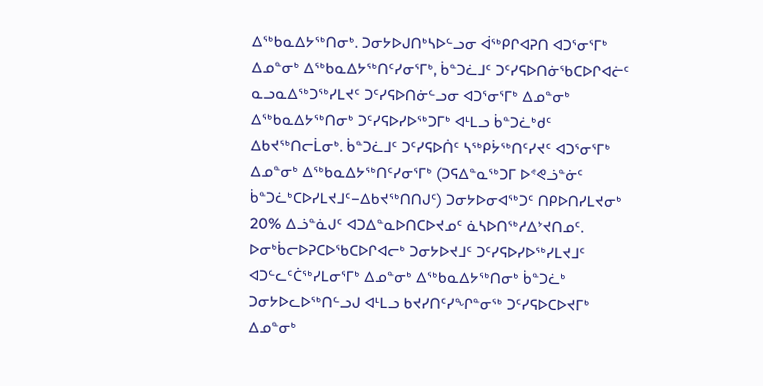ᐃᖅᑲᓇᐃᔭᖅᑎᓂᒃ. ᑐᓂᔭᐅᒍᑎᒃᓴᐅᓪᓗᓂ ᐋᖅᑭᒋᐊᕈᑎ ᐊᑐᕐᓂᕐᒥᒃ ᐃᓄᓐᓂᒃ ᐃᖅᑲᓇᐃᔭᖅᑎᑦᓯᓂᕐᒥᒃ, ᑳᓐᑐᓛᒧᑦ ᑐᑦᓯᕋᐅᑎᓃᖃᑕᐅᒋᐊᓖᑦ ᓇᓗᓇᐃᖅᑐᖅᓯᒪᔪᑦ ᑐᑦᓯᕋᐅᑎᓃᓪᓗᓂ ᐊᑐᕐᓂᕐᒥᒃ ᐃᓄᓐᓂᒃ ᐃᖅᑲᓇᐃᔭᖅᑎᓂᒃ ᑐᑦᓯᕋᐅᓯᐅᖅᑐᒥᒃ ᐊᒻᒪᓗ ᑳᓐᑐᓛᒃᑯᑦ ᐃᑲᔪᖅᑎᓕᒫᓂᒃ. ᑳᓐᑐᓛᒧᑦ ᑐᑦᓯᕋᐅᑏᑦ ᓴᖅᑭᔮᖅᑎᑦᓯᔪᑦ ᐊᑐᕐᓂᕐᒥᒃ ᐃᓄᓐᓂᒃ ᐃᖅᑲᓇᐃᔭᖅᑎᑦᓯᓂᕐᒥᒃ (ᑐᕋᐃᓐᓇᖅᑐᒥ ᐅᕝᕙᓘᓐᓃᑦ ᑳᓐᑐᓛᒃᑕᐅᓯᒪᔪᒧᑦ−ᐃᑲᔪᖅᑎᑎᒍᑦ) ᑐᓂᔭᐅᓂᐊᖅᑐᑦ ᑎᑭᐅᑎᓯᒪᔪᓂᒃ 20% ᐃᓘᓐᓈᒍᑦ ᐊᑐᐃᓐᓇᐅᑎᑕᐅᔪᓄᑦ ᓈᓴᐅᑎᖅᓱᐃᔾᔪᑎᓄᑦ. ᐅᓂᒃᑳᓕᐅᕈᑕᐅᖃᑕᐅᒋᐊᓕᒃ ᑐᓂᔭᐅᔪᒧᑦ ᑐᑦᓯᕋᐅᓯᐅᖅᓯᒪᔪᒧᑦ ᐊᑐᓪᓚᑦᑖᖅᓯᒪᓂᕐᒥᒃ ᐃᓄᓐᓂᒃ ᐃᖅᑲᓇᐃᔭᖅᑎᓂᒃ ᑳᓐᑐᓛᒃ ᑐᓂᔭᐅᓚᐅᖅᑎᓪᓗᒍ ᐊᒻᒪᓗ ᑲᔪᓯᑎᑦᓯᖏᓐᓂᖅ ᑐᑦᓯᕋᐅᑕᐅᔪᒥᒃ ᐃᓄᓐᓂᒃ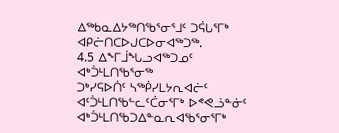ᐃᖅᑲᓇᐃᔭᖅᑎᖃᕐᓂᕐᒧᑦ ᑐᕌᒐᕐᒥᒃ ᐊᑭᓖᑎᑕᐅᒍᑕᐅᓂᐊᖅᑐᖅ.
4.5 ᐃᖕᒥᒨᖓᓗᐊᖅᑐᓄᑦ ᐊᒃᑑᒻᒪᑎᖃᕐᓂᖅ
ᑐᒃᓯᕋᐅᑏᑦ ᓴᖅᑮᓯᒪᔭᕆᐊᓖᑦ ᐊᑦᑑᒻᒪᑎᖃᓪᓚᑦᑖᓂᕐᒥᒃ ᐅᕝᕙᓘᓐᓃᑦ ᐊᒃᑑᒻᒪᑎᖃᑐᐃᓐᓇᕆᐊᖃᕐᓂᕐᒥᒃ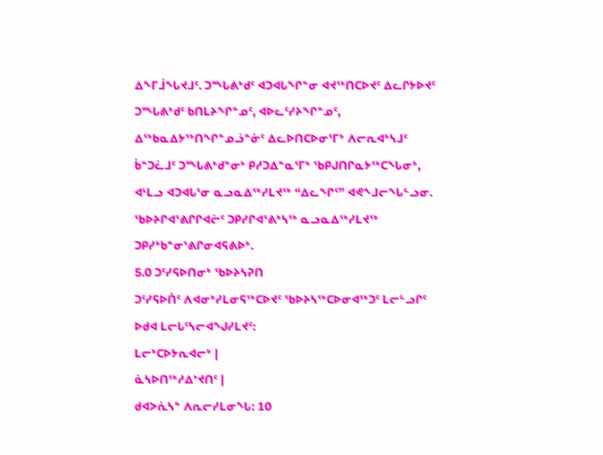ᐃᖕᒥᒨᖓᔪᒧᑦ. ᑐᙵᕕᒃᑯᑦ ᐊᑐᐊᒐᖏᓐᓂ ᐊᔪᖅᑎᑕᐅᔪᑦ ᐃᓚᒋᔭᐅᔪᑦ ᑐᙵᕕᒃᑯᑦ ᑲᑎᒪᔨᖏᓐᓄᑦ, ᐊᐅᓚᑦᓯᔨᖏᓐᓄᑦ, ᐃᖅᑲᓇᐃᔭᖅᑎᖏᓐᓄᓘᓐᓃᑦ ᐃᓚᐅᑎᑕᐅᓂᕐᒥᒃ ᐱᓕᕆᐊᒃᓴᒧᑦ ᑳᓐᑐᓛᒧᑦ ᑐᙵᕕᒃᑯᓐᓂᒃ ᑭᓱᑐᐃᓐᓇᕐᒥᒃ ᖃᑭᒍᑎᒋᓇᔭᖅᑕᖓᓂᒃ, ᐊᒻᒪᓗ ᐊᑐᐊᒐᕐᓂ ᓇᓗᓇᐃᖅᓯᒪᔪᖅ “ᐃᓚᖏᑦ” ᐊᕙᖕᒧᓕᖓᓪᓗᓂ. ᖃᐅᔨᒋᐊᕐᕕᒋᒋᐊᓖᑦ ᑐᑭᓯᒋᐊᕐᕕᒃᓴᖅ ᓇᓗᓇᐃᖅᓯᒪᔪᖅ ᑐᑭᓯᒃᑲᓐᓂᕐᕕᒋᓂᐊᕋᕕᐅᒃ.
5.0 ᑐᑦᓯᕋᐅᑎᓂᒃ ᖃᐅᔨᓴᕈᑎ
ᑐᑦᓯᕋᐅᑏᑦ ᐱᐊᓂᒃᓯᒪᓂᕋᖅᑕᐅᔪᑦ ᖃᐅᔨᓴᖅᑕᐅᓂᐊᖅᑐᑦ ᒪᓕᓪᓗᒋᑦ ᐅᑯᐊ ᒪᓕᒐᑦᓴᓕᐊᖑᓯᒪᔪᑦ:
ᒪᓕᒃᑕᐅᔭᕆᐊᓕᒃ |
ᓈᓴᐅᑎᖅᓱᐃᔾᔪᑎᑦ |
ᑯᐊᐳᕇᓴᓐ ᐱᕆᓕᓯᒪᓂᖓ: 10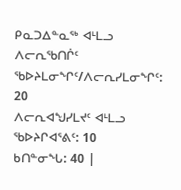ᑭᓇᑐᐃᓐᓇᖅ ᐊᒻᒪᓗ ᐱᓕᕆᖃᑎᒌᑦ ᖃᐅᔨᒪᓂᖏᑦ/ᐱᓕᕆᓯᒪᓂᖏᑦ: 20
ᐱᓕᕆᐊᖑᓯᒪᔪᑦ ᐊᒻᒪᓗ ᖃᐅᔨᒋᐊᕐᕕᑦ: 10
ᑲᑎᓐᓂᖓ: 40 |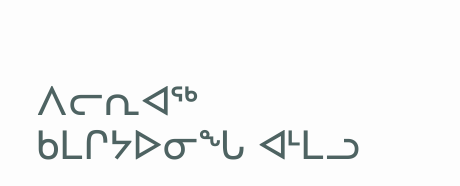ᐱᓕᕆᐊᖅ ᑲᒪᒋᔭᐅᓂᖓ ᐊᒻᒪᓗ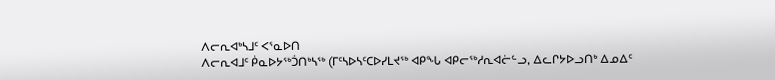ᐱᓕᕆᐊᒃᓴᒧᑦ ᐸᕐᓇᐅᑎ
ᐱᓕᕆᐊᒧᑦ ᑮᓇᐅᔭᖅᑑᑎᒃᓴᖅ (ᒥᑦᓴᐅᓴᑦᑕᐅᓯᒪᔪᖅ ᐊᑭᖓ ᐊᑭᓕᖅᓱᕆᐊᓖᓪᓗ, ᐃᓚᒋᔭᐅᓗᑎᒃ ᐃᓄᐃᑦ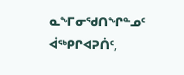ᓇᖕᒥᓂᖁᑎᖏᓐᓄᑦ ᐋᖅᑭᒋᐊᕈᑏᑦ,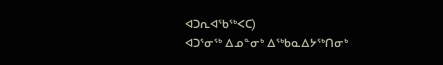ᐊᑐᕆᐊᖃᖅᐸᑕ)
ᐊᑐᕐᓂᖅ ᐃᓄᓐᓂᒃ ᐃᖅᑲᓇᐃᔭᖅᑎᓂᒃ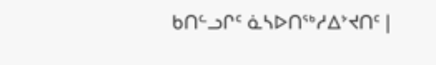ᑲᑎᓪᓗᒋᑦ ᓈᓴᐅᑎᖅᓱᐃᔾᔪᑎᑦ |